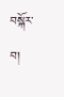བསྐོར་བ།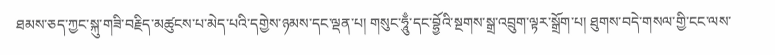ཐམས་ཅད་ཀྱང་སྐུ་གཟི་བརྗིད་མཚུངས་པ་མེད་པའི་དགྱེས་ཉམས་དང་ལྡན་པ། གསུང་ཧཱུྃ་དང་བྷྱོའི་སྔགས་སྒྲ་འབྲུག་ལྟར་སྒྲོག་པ། ཐུགས་བདེ་གསལ་གྱི་ངང་ལས་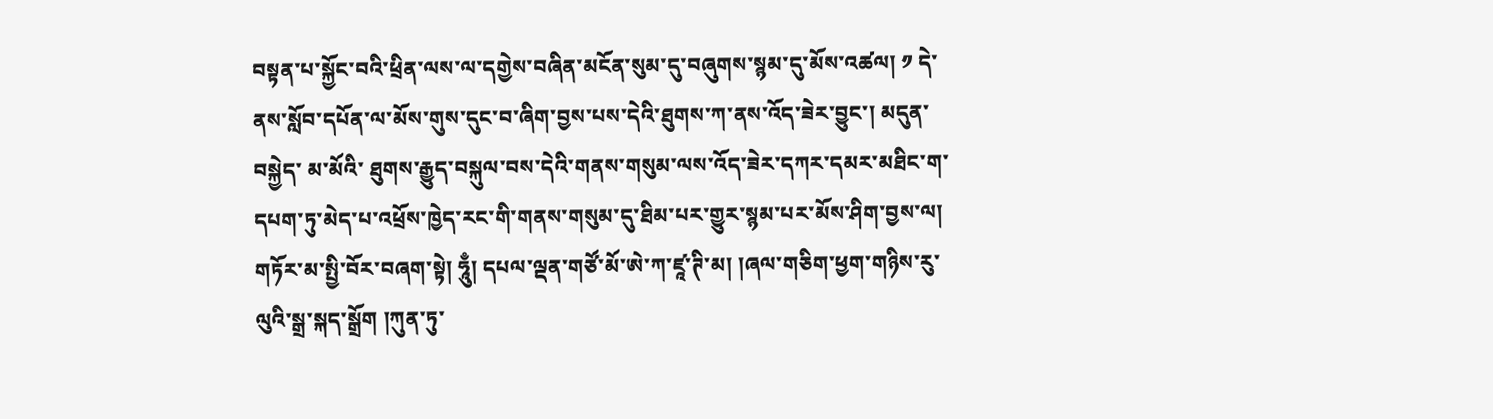བསྟན་པ་སྐྱོང་བའི་ཕྲིན་ལས་ལ་དགྱེས་བཞིན་མངོན་སུམ་དུ་བཞུགས་སྙམ་དུ་མོས་འཚལ། ༡ དེ་ནས་སློབ་དཔོན་ལ་མོས་གུས་དུང་བ་ཞིག་བྱས་པས་དེའི་ཐུགས་ཀ་ནས་འོད་ཟེར་བྱུང་། མདུན་བསྐྱེད་ མ་མོའི་ ཐུགས་རྒྱུད་བསྐུལ་བས་དེའི་གནས་གསུམ་ལས་འོད་ཟེར་དཀར་དམར་མཐིང་ག་དཔག་ཏུ་མེད་པ་འཕྲོས་ཁྱེད་རང་གི་གནས་གསུམ་དུ་ཐིམ་པར་གྱུར་སྙམ་པར་མོས་ཤིག་བྱས་ལ། གཏོར་མ་སྤྱི་བོར་བཞག་སྟེ། ཧཱུྃ། དཔལ་ལྡན་གཙོ་མོ་ཨེ་ཀ་ཛཱ་ཊི་མ། །ཞལ་གཅིག་ཕྱག་གཉིས་རུ་ལུའི་སྒྲ་སྐད་སྒྲོག །ཀུན་ཏུ་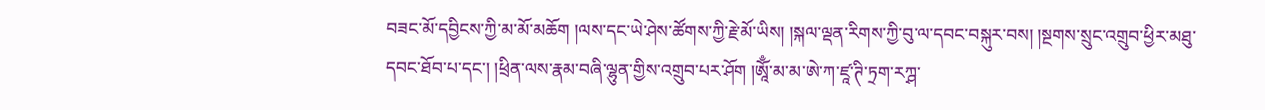བཟང་མོ་དབྱིངས་ཀྱི་མ་མོ་མཆོག །ལས་དང་ཡེ་ཤེས་ཚོགས་ཀྱི་རྗེ་མོ་ཡིས། །སྐལ་ལྡན་རིགས་ཀྱི་བུ་ལ་དབང་བསྐུར་བས། །སྔགས་སྲུང་འགྲུབ་ཕྱིར་མཐུ་དབང་ཐོབ་པ་དང་། །ཕྲིན་ལས་རྣམ་བཞི་ལྷུན་གྱིས་འགྲུབ་པར་ཤོག །ཨཱོྃ་མ་མ་ཨེ་ཀ་ཛཱ་ཊི་ཏྲག་རཀྴ་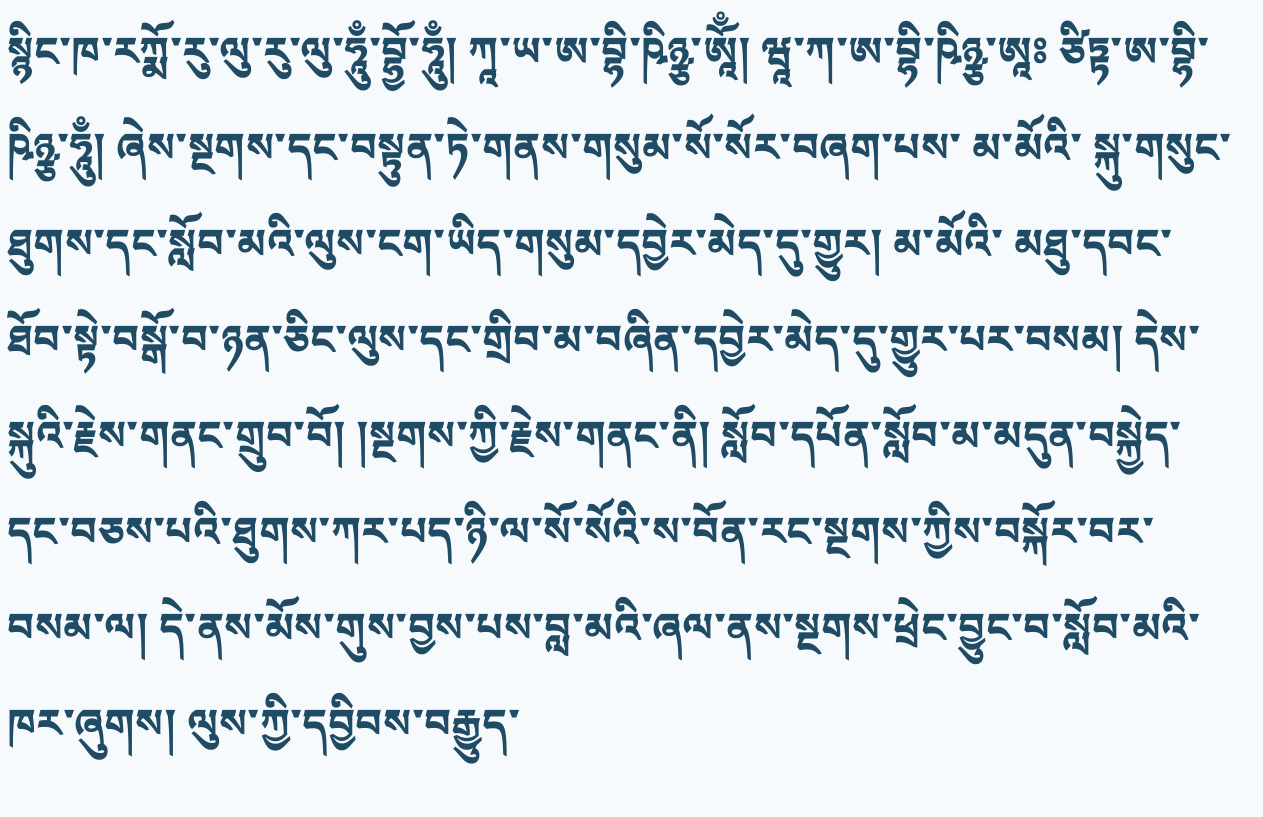སྙིང་ཁ་རཀྨོ་རུ་ལུ་རུ་ལུ་ཧཱུྃ་བྷྱོ་ཧཱུྃ། ཀཱ་ཡ་ཨ་བྷི་ཥིཉྩ་ཨཱོྃ། ཝཱ་ཀ་ཨ་བྷི་ཥིཉྩ་ཨཱཿ ཙིཏྟ་ཨ་བྷི་ཥིཉྩ་ཧཱུྃ། ཞེས་སྔགས་དང་བསྟུན་ཏེ་གནས་གསུམ་སོ་སོར་བཞག་པས་ མ་མོའི་ སྐུ་གསུང་ཐུགས་དང་སློབ་མའི་ལུས་ངག་ཡིད་གསུམ་དབྱེར་མེད་དུ་གྱུར། མ་མོའི་ མཐུ་དབང་ཐོབ་སྟེ་བསྒོ་བ་ཉན་ཅིང་ལུས་དང་གྲིབ་མ་བཞིན་དབྱེར་མེད་དུ་གྱུར་པར་བསམ། དེས་སྐུའི་རྗེས་གནང་གྲུབ་བོ། །སྔགས་ཀྱི་རྗེས་གནང་ནི། སློབ་དཔོན་སློབ་མ་མདུན་བསྐྱེད་དང་བཅས་པའི་ཐུགས་ཀར་པད་ཉི་ལ་སོ་སོའི་ས་བོན་རང་སྔགས་ཀྱིས་བསྐོར་བར་བསམ་ལ། དེ་ནས་མོས་གུས་བྱས་པས་བླ་མའི་ཞལ་ནས་སྔགས་ཕྲེང་བྱུང་བ་སློབ་མའི་ཁར་ཞུགས། ལུས་ཀྱི་དབྱིབས་བརྒྱུད་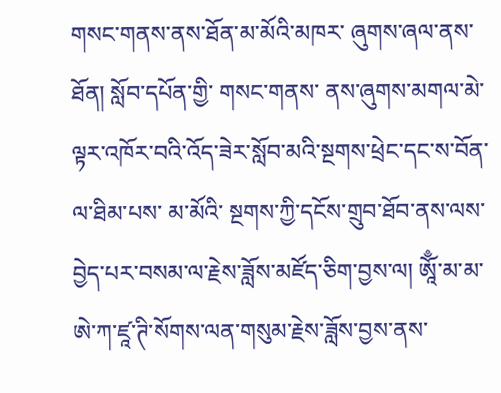གསང་གནས་ནས་ཐོན་མ་མོའི་མཁར་ ཞུགས་ཞལ་ནས་ཐོན། སློབ་དཔོན་གྱི་ གསང་གནས་ ནས་ཞུགས་མགལ་མེ་ལྟར་འཁོར་བའི་འོད་ཟེར་སློབ་མའི་སྔགས་ཕྲེང་དང་ས་བོན་ལ་ཐིམ་པས་ མ་མོའི་ སྔགས་ཀྱི་དངོས་གྲུབ་ཐོབ་ནས་ལས་བྱེད་པར་བསམ་ལ་རྗེས་ཟློས་མཛོད་ཅིག་བྱས་ལ། ཨཱོྃ་མ་མ་ཨེ་ཀ་ཛཱ་ཊི་སོགས་ལན་གསུམ་རྗེས་ཟློས་བྱས་ནས་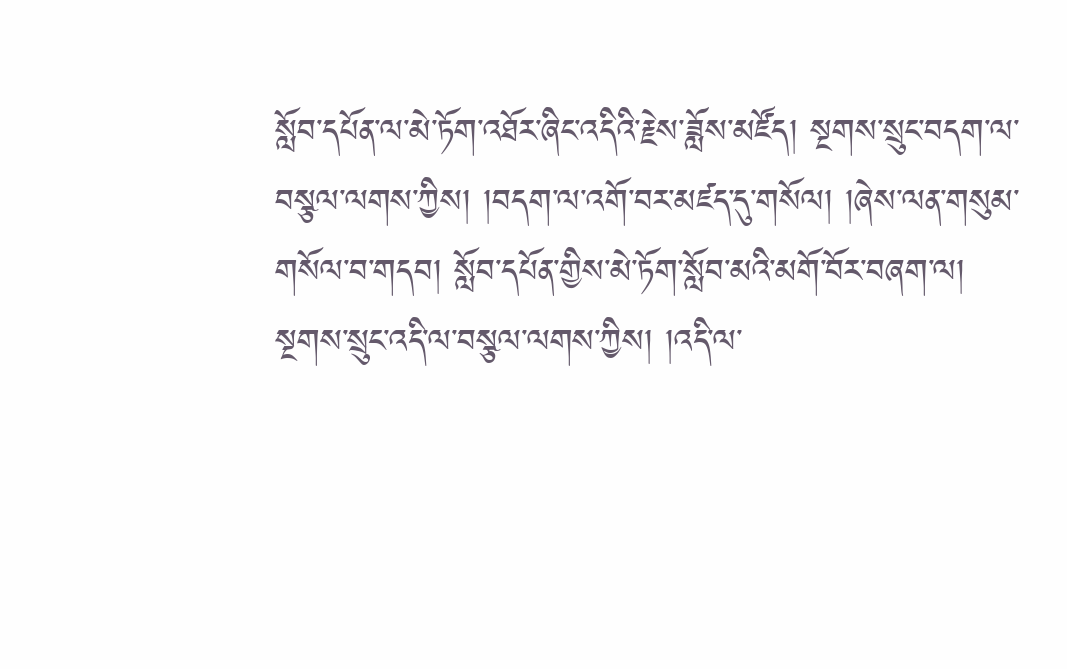སློབ་དཔོན་ལ་མེ་ཏོག་འཐོར་ཞིང་འདིའི་རྗེས་ཟློས་མཛོད། སྔགས་སྲུང་བདག་ལ་བསྩལ་ལགས་ཀྱིས། །བདག་ལ་འགོ་བར་མཛད་དུ་གསོལ། །ཞེས་ལན་གསུམ་གསོལ་བ་གདབ། སློབ་དཔོན་གྱིས་མེ་ཏོག་སློབ་མའི་མགོ་བོར་བཞག་ལ། སྔགས་སྲུང་འདི་ལ་བསྩལ་ལགས་ཀྱིས། །འདི་ལ་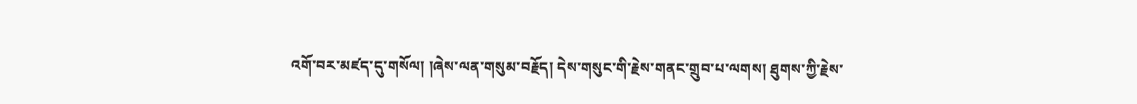འགོ་བར་མཛད་དུ་གསོལ། །ཞེས་ལན་གསུམ་བརྗོད། དེས་གསུང་གི་རྗེས་གནང་གྲུབ་པ་ལགས། ཐུགས་ཀྱི་རྗེས་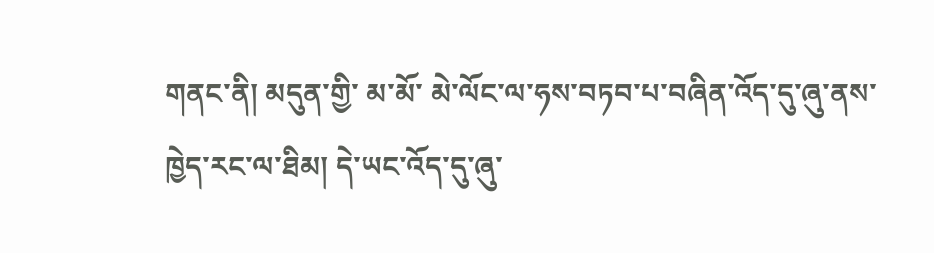གནང་ནི། མདུན་གྱི་ མ་མོ་ མེ་ལོང་ལ་ཧས་བཏབ་པ་བཞིན་འོད་དུ་ཞུ་ནས་ཁྱེད་རང་ལ་ཐིམ། དེ་ཡང་འོད་དུ་ཞུ་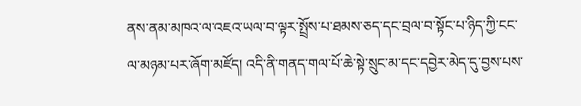ནས་ནམ་མཁའ་ལ་འཇའ་ཡལ་བ་ལྟར་སྤྲོས་པ་ཐམས་ཅད་དང་བྲལ་བ་སྟོང་པ་ཉིད་ཀྱི་ངང་ལ་མཉམ་པར་ཞོག་མཛོད། འདི་ནི་གནད་གལ་པོ་ཆེ་སྟེ་སྲུང་མ་དང་དབྱེར་མེད་དུ་བྱས་པས་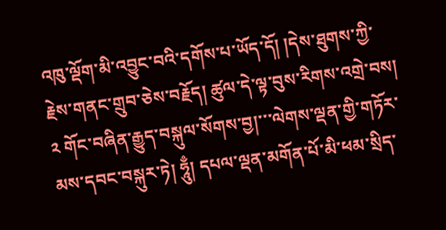འཁུ་ལྡོག་མི་འབྱུང་བའི་དགོས་པ་ཡོད་དོ། །དེས་ཐུགས་ཀྱི་རྗེས་གནང་གྲུབ་ཅེས་བརྗོད། ཚུལ་དེ་ལྟ་བུས་རིགས་འགྲེ་བས། ༢ གོང་བཞིན་རྒྱུད་བསྐུལ་སོགས་བྱ།་་་ལེགས་ལྡན་གྱི་གཏོར་མས་དབང་བསྐུར་ཏེ། ཧཱུྃ། དཔལ་ལྡན་མགོན་པོ་མི་ཕམ་སྲིད་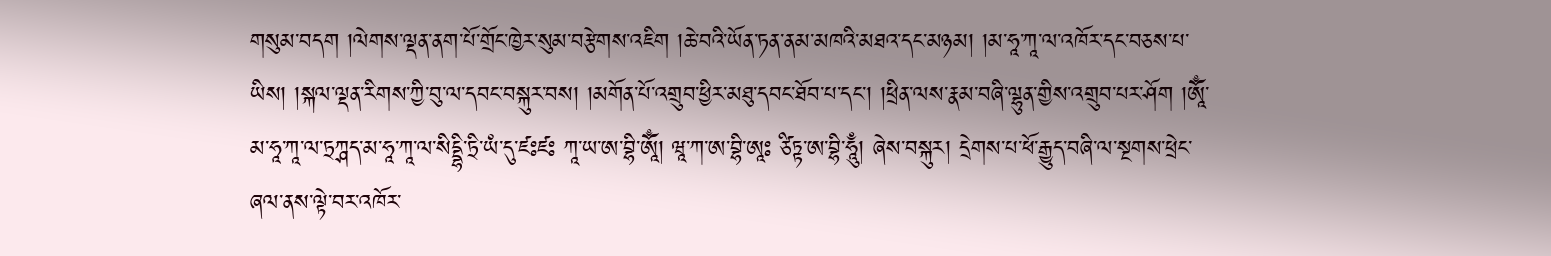གསུམ་བདག །ལེགས་ལྡན་ནག་པོ་གྲོང་ཁྱེར་སུམ་བརྩེགས་འཇིག །ཆེ་བའི་ཡོན་ཏན་ནམ་མཁའི་མཐའ་དང་མཉམ། །མ་ཧཱ་ཀཱ་ལ་འཁོར་དང་བཅས་པ་ཡིས། །སྐལ་ལྡན་རིགས་ཀྱི་བུ་ལ་དབང་བསྐུར་བས། །མགོན་པོ་འགྲུབ་ཕྱིར་མཐུ་དབང་ཐོབ་པ་དང་། །ཕྲིན་ལས་རྣམ་བཞི་ལྷུན་གྱིས་འགྲུབ་པར་ཤོག །ཨཱོྃ་མ་ཧཱ་ཀཱ་ལ་ཏྲཀྴད་མ་ཧཱ་ཀཱ་ལ་སིདྡྷི་ཏྲི་ཡཾ་དུ་ཛཿཛཿ ཀཱ་ཡ་ཨ་བྷི་ཨཱོྃ། ཝཱ་ཀ་ཨ་བྷི་ཨཱཿ ཙིཏྟ་ཨ་བྷི་ཧཱུྃ། ཞེས་བསྐུར། དྲེགས་པ་ཕོ་རྒྱུད་བཞི་ལ་སྔགས་ཕྲེང་ཞལ་ནས་ལྟེ་བར་འཁོར་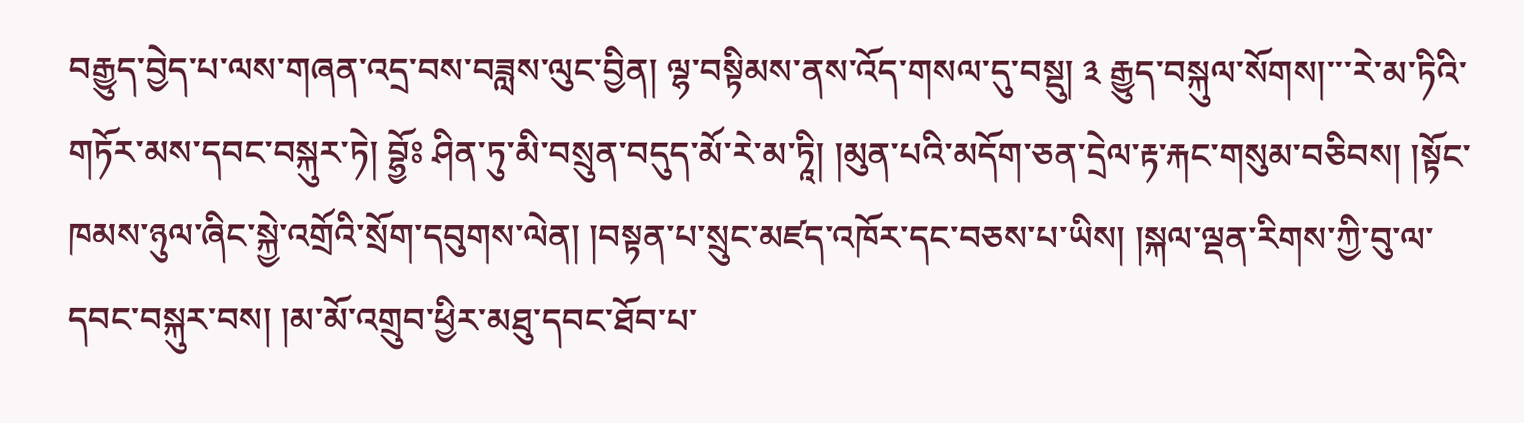བརྒྱུད་བྱེད་པ་ལས་གཞན་འདྲ་བས་བཟླས་ལུང་བྱིན། ལྷ་བསྟིམས་ནས་འོད་གསལ་དུ་བསྡུ། ༣ རྒྱུད་བསྐུལ་སོགས།་་་རེ་མ་ཏིའི་གཏོར་མས་དབང་བསྐུར་ཏེ། བྷྱོཿ ཤིན་ཏུ་མི་བསྲུན་བདུད་མོ་རེ་མ་ཏཱི། །མུན་པའི་མདོག་ཅན་དྲེལ་རྟ་རྐང་གསུམ་བཅིབས། །སྟོང་ཁམས་ཉུལ་ཞིང་སྐྱེ་འགྲོའི་སྲོག་དབུགས་ལེན། །བསྟན་པ་སྲུང་མཛད་འཁོར་དང་བཅས་པ་ཡིས། །སྐལ་ལྡན་རིགས་ཀྱི་བུ་ལ་དབང་བསྐུར་བས། །མ་མོ་འགྲུབ་ཕྱིར་མཐུ་དབང་ཐོབ་པ་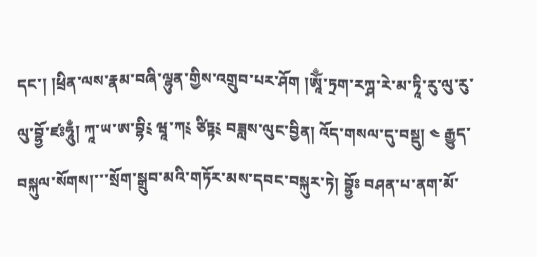དང་། །ཕྲིན་ལས་རྣམ་བཞི་ལྷུན་གྱིས་འགྲུབ་པར་ཤོག །ཨཱོྃ་ཏྲག་རཀྴ་རེ་མ་ཏཱི་རུ་ལུ་རུ་ལུ་བྷྱོ་ཛཿཧཱུྃ། ཀཱ་ཡ་ཨ་བྷི༴ ཝཱ་ཀ༴ ཙིཏྟ༴ བཟླས་ལུང་བྱིན། འོད་གསལ་དུ་བསྡུ། ༤ རྒྱུད་བསྐུལ་སོགས།་་་སྲོག་སྒྲུབ་མའི་གཏོར་མས་དབང་བསྐུར་ཏེ། བྷྱོཿ བཤན་པ་ནག་མོ་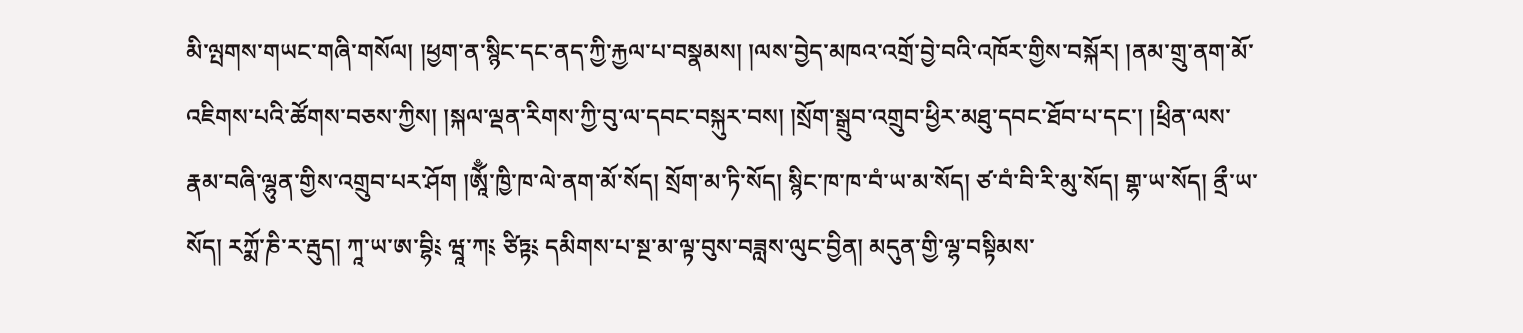མི་ལྤགས་གཡང་གཞི་གསོལ། །ཕྱག་ན་སྙིང་དང་ནད་ཀྱི་རྐྱལ་པ་བསྣམས། །ལས་བྱེད་མཁའ་འགྲོ་བྱེ་བའི་འཁོར་གྱིས་བསྐོར། །ནམ་གྲུ་ནག་མོ་འཇིགས་པའི་ཚོགས་བཅས་ཀྱིས། །སྐལ་ལྡན་རིགས་ཀྱི་བུ་ལ་དབང་བསྐུར་བས། །སྲོག་སྒྲུབ་འགྲུབ་ཕྱིར་མཐུ་དབང་ཐོབ་པ་དང་། །ཕྲིན་ལས་རྣམ་བཞི་ལྷུན་གྱིས་འགྲུབ་པར་ཤོག །ཨཱོྃ་ཁྱི་ཁ་ལེ་ནག་མོ་སོད། སྲོག་མ་ཏི་སོད། སྙིང་ཁ་ཁ་བཾ་ཡ་མ་སོད། ཙ་བཾ་བི་རི་མུ་སོད། གྷ་ཡ་སོད། ནྲྀ་ཡ་སོད། རཀྨོ་ཎི་ར་རྦུད། ཀཱ་ཡ་ཨ་བྷི༴ ཝཱ་ཀ༴ ཙིཏྟ༴ དམིགས་པ་སྔ་མ་ལྟ་བུས་བཟླས་ལུང་བྱིན། མདུན་གྱི་ལྷ་བསྟིམས་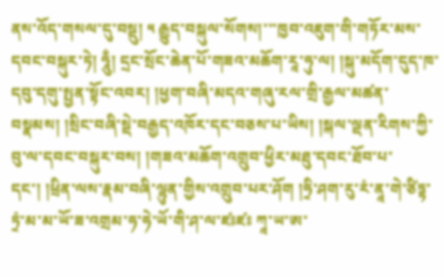ནས་འོད་གསལ་དུ་བསྡུ། ༥ རྒྱུད་བསྐུལ་སོགས།་་་ཁྱབ་འཇུག་གི་གཏོར་མས་དབང་བསྐུར་ཏེ། ཧཱུྃ། དྲང་སྲོང་ཆེན་པོ་གཟའ་མཆོག་རཱ་ཧུ་ལ། །སྐུ་མདོག་དུད་ཁ་དབུ་དགུ་སྤྱན་སྟོང་འབར། །ཕྱག་བཞི་མདའ་གཞུ་རལ་གྲི་རྒྱལ་མཚན་བསྣམས། །སྲིང་བཞི་སྡེ་བརྒྱད་འཁོར་དང་བཅས་པ་ཡིས། །སྐལ་ལྡན་རིགས་ཀྱི་བུ་ལ་དབང་བསྐུར་བས། །གཟའ་མཆོག་འགྲུབ་ཕྱིར་མཐུ་དབང་ཐོབ་པ་དང་། །ཕྲིན་ལས་རྣམ་བཞི་ལྷུན་གྱིས་འགྲུབ་པར་ཤོག །ཧྲི་ཤག་རུ་རཾ་ནཱ་གེ་ཙིཏྟ་ཏྲཾ་མ་མ་ཡོ་ཟ་འགྲམ་ཧ་ཧེ་ཡོ་གི་ཤ་ལ་ཛཿཛཿ ཀཱ་ཡ་ཨ་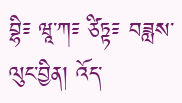བྷི༴ ཝཱ་ཀ༴ ཙིཏྟ༴ བཟླས་ལུང་བྱིན། འོད་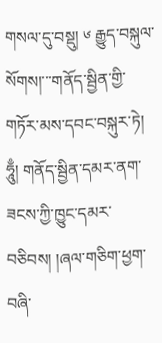གསལ་དུ་བསྡུ། ༦ རྒྱུད་བསྐུལ་སོགས།་་་གནོད་སྦྱིན་གྱི་གཏོར་མས་དབང་བསྐུར་ཏེ། ཧཱུྃ། གནོད་སྦྱིན་དམར་ནག་ཟངས་ཀྱི་ཁྱུང་དམར་བཅིབས། །ཞལ་གཅིག་ཕྱག་བཞི་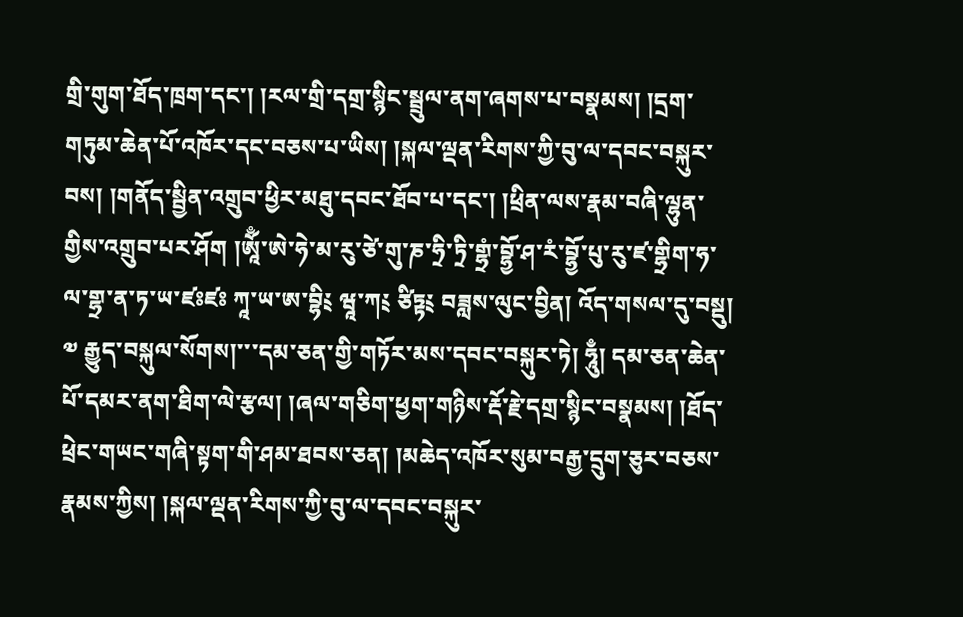གྲི་གུག་ཐོད་ཁྲག་དང་། །རལ་གྲི་དགྲ་སྙིང་སྦྲུལ་ནག་ཞགས་པ་བསྣམས། །དྲག་གཏུམ་ཆེན་པོ་འཁོར་དང་བཅས་པ་ཡིས། །སྐལ་ལྡན་རིགས་ཀྱི་བུ་ལ་དབང་བསྐུར་བས། །གནོད་སྦྱིན་འགྲུབ་ཕྱིར་མཐུ་དབང་ཐོབ་པ་དང་། །ཕྲིན་ལས་རྣམ་བཞི་ལྷུན་གྱིས་འགྲུབ་པར་ཤོག །ཨཱོྃ་ཨེ་ཧེ་མ་རུ་ཙེ་གུ་ཎ་ཧྲི་ཏྲི་གྷྲཾ་བྷྱོ་ཤ་རཾ་བྷྱོ་པུ་རུ་ཛ་གྷྲིག་ཧ་ལ་གྷྲ་ན་ཏ་ཡ་ཛཿཛཿ ཀཱ་ཡ་ཨ་བྷི༴ ཝཱ་ཀ༴ ཙིཏྟ༴ བཟླས་ལུང་བྱིན། འོད་གསལ་དུ་བསྡུ། ༧ རྒྱུད་བསྐུལ་སོགས།་་་དམ་ཅན་གྱི་གཏོར་མས་དབང་བསྐུར་ཏེ། ཧཱུྃ། དམ་ཅན་ཆེན་པོ་དམར་ནག་ཐིག་ལེ་རྩལ། །ཞལ་གཅིག་ཕྱག་གཉིས་རྡོ་རྗེ་དགྲ་སྙིང་བསྣམས། །ཐོད་ཕྲེང་གཡང་གཞི་སྟག་གི་ཤམ་ཐབས་ཅན། །མཆེད་འཁོར་སུམ་བརྒྱ་དྲུག་ཅུར་བཅས་རྣམས་ཀྱིས། །སྐལ་ལྡན་རིགས་ཀྱི་བུ་ལ་དབང་བསྐུར་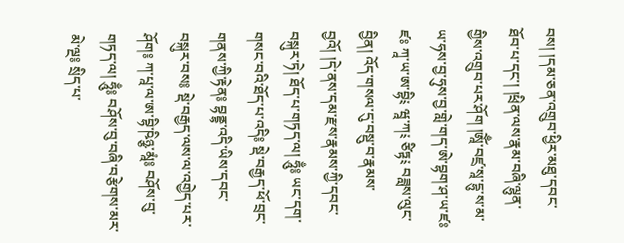བས། །དམ་ཅན་འགྲུབ་ཕྱིར་མཐུ་དབང་ཐོབ་པ་དང་། །ཕྲིན་ལས་རྣམ་བཞི་ལྷུན་གྱིས་འགྲུབ་པར་ཤོག །ཨཱོྃ་བཛྲ་སཱ་དྷུ་ས་མ་ཡ་ཧས་བྱ་ཧུས་བྱ་གླེ་གད་ཨེ་བྷག་ཤ་ཡ་ཛཿཛཿ ཀཱ་ཡ་ཨ་བྷི༴ ཝཱ་ཀ༴ ཙིཏྟ༴ བཟླས་ལུང་བྱིན། འོད་གསལ་དུ་བསྡུ་བ་རྣམས་བྱའོ། །དེ་ནས་དམ་རྫས་རྣམས་ཀྱི་དབང་བསྐུར་ཏེ། ཐོད་པ་གཏད་ལ། ཧཱུྃ༔ ཡང་དག་གསང་བའི་ཐོད་པ་འདི༔ སྡེ་བརྒྱད་ཕོ་བྲང་གནས་ཀྱི་རྟེན༔ བྷནྡྷ་འདི་ཡིས་དབང་བསྐུར་བས༔ སྡེ་བརྒྱད་ལས་ལ་འགྱེད་པར་ཤོག༔ ཀ་པཱ་ལ་ཨ་བྷི་ཥིཉྩ་མཱཾ༔ བཤོས་བུ་གཏད་ལ། ཧཱུྃ༔ བཤོས་བུ་བཞི་བརྩེགས་མར་མེ་ལྔ༔ སྲིད་པ་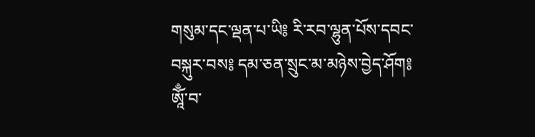གསུམ་དང་ལྡན་པ་ཡི༔ རི་རབ་ལྷུན་པོས་དབང་བསྐུར་བས༔ དམ་ཅན་སྲུང་མ་མཉེས་བྱེད་ཤོག༔ ཨཱོྃ་བ་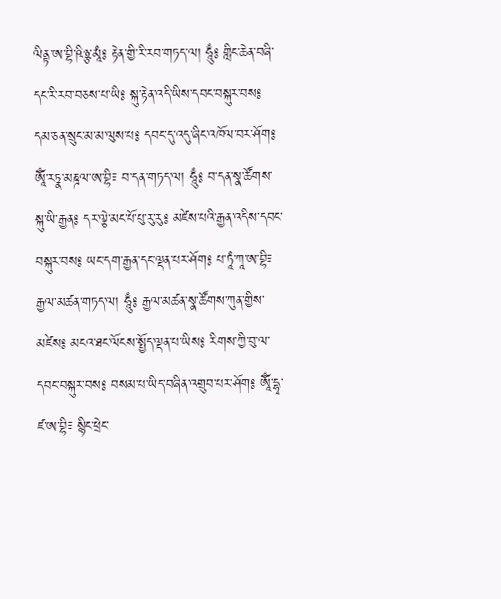ལིནྟ་ཨ་བྷི་ཥིཉྩ་མཱཾ༔ རྟེན་གྱི་རི་རབ་གཏད་ལ། ཧཱུྃ༔ གླིང་ཆེན་བཞི་དང་རི་རབ་བཅས་པ་ཡི༔ སྐུ་རྟེན་འདི་ཡིས་དབང་བསྐུར་བས༔ དམ་ཅན་སྲུང་མ་མ་ལུས་པ༔ དབང་དུ་འདུ་ཞིང་འཁོལ་བར་ཤོག༔ ཨཱོྃ་རཏྣ་མཎྜལ་ཨ་བྷི༴ བ་དན་གཏད་ལ། ཧཱུྃ༔ བ་དན་སྣ་ཚོགས་སྐུ་ཡི་རྒྱན༔ དར་ལྕེ་མང་པོ་པུ་རུ་རུ༔ མཛེས་པའི་རྒྱན་འདིས་དབང་བསྐུར་བས༔ ཡང་དག་རྒྱན་དང་ལྡན་པར་ཤོག༔ པ་ཏཱཾ་ཀཱ་ཨ་བྷི༴ རྒྱལ་མཚན་གཏད་ལ། ཧཱུྃ༔ རྒྱལ་མཚན་སྣ་ཚོགས་ཀུན་གྱིས་མཛེས༔ མངའ་ཐང་ལོངས་སྤྱོད་ལྡན་པ་ཡིས༔ རིགས་ཀྱི་བུ་ལ་དབང་བསྐུར་བས༔ བསམ་པ་ཡིད་བཞིན་འགྲུབ་པར་ཤོག༔ ཨཱོྃ་དྷྭ་ཛ་ཨ་བྷི༴ སྙིང་ཕྲེང་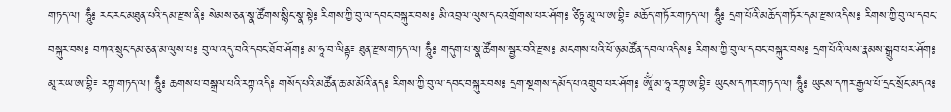གཏད་ལ། ཧཱུྃ༔ རང་རང་མཐུན་པའི་དམ་རྫས་ནི༔ སེམས་ཅན་སྣ་ཚོགས་སྙིང་སྣ་སྟེ༔ རིགས་ཀྱི་བུ་ལ་དབང་བསྐུར་བས༔ མི་འབྲལ་ལུས་དང་འགྲོགས་པར་ཤོག༔ ཙིཏྟ་མཱ་ལ་ཨ་བྷི༴ མཆོད་གཏོར་གཏད་ལ། ཧཱུྃ༔ དྲག་པོའི་མཆོད་གཏོར་དམ་རྫས་འདིས༔ རིགས་ཀྱི་བུ་ལ་དབང་བསྐུར་བས༔ བཀའ་སྲུང་དམ་ཅན་མ་ལུས་པ༔ བུ་ལ་འདུ་བའི་དབང་ཐོབ་ཤོག༔ མ་ཧཱ་བ་ལིནྟ༴ ཐུན་རྫས་གཏད་ལ། ཧཱུྃ༔ གདུག་པ་སྣ་ཚོགས་སྦྱར་བའི་རྫས༔ མངགས་པའི་ཕོ་ཉ་མཚོན་དབལ་འདིས༔ རིགས་ཀྱི་བུ་ལ་དབང་བསྐུར་བས༔ དྲག་པོའི་ལས་རྣམས་སྒྲུབ་པར་ཤོག༔ མཱ་ར་ཡ་ཨ་བྷི༴ རཀྟ་གཏད་ལ། ཧཱུྃ༔ ཆགས་པ་བསྒྲལ་པའི་རཀྟ་འདི༔ གསོད་པའི་མཚོན་ཆ་མ་མོའི་ནད༔ རིགས་ཀྱི་བུ་ལ་དབང་བསྐུར་བས༔ དྲག་སྔགས་དམོད་པ་འགྲུབ་པར་ཤོག༔ ཨཱོྃ་མ་ཧཱ་རཀྟ་ཨ་བྷི༴ ཡུངས་དཀར་གཏད་ལ། ཧཱུྃ༔ ཡུངས་དཀར་རྒྱལ་པོ་དྲང་སྲོང་མདའ༔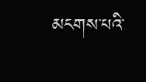མངགས་པའི་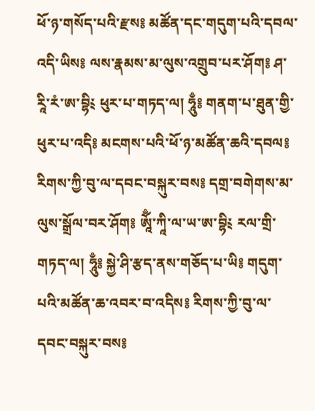ཕོ་ཉ་གསོད་པའི་རྫས༔ མཚོན་དང་གདུག་པའི་དབལ་འདི་ཡིས༔ ལས་རྣམས་མ་ལུས་འགྲུབ་པར་ཤོག༔ ཤ་རཱི་རཾ་ཨ་བྷི༴ ཕུར་པ་གཏད་ལ། ཧཱུྃ༔ གནག་པ་ཐུན་གྱི་ཕུར་པ་འདི༔ མངགས་པའི་ཕོ་ཉ་མཚོན་ཆའི་དབལ༔ རིགས་ཀྱི་བུ་ལ་དབང་བསྐུར་བས༔ དགྲ་བགེགས་མ་ལུས་སྒྲོལ་བར་ཤོག༔ ཨཱོྃ་ཀཱི་ལ་ཡ་ཨ་བྷི༴ རལ་གྲི་གཏད་ལ། ཧཱུྃ༔ སྐྱེ་ཤི་རྩད་ནས་གཅོད་པ་ཡི༔ གདུག་པའི་མཚོན་ཆ་འབར་བ་འདིས༔ རིགས་ཀྱི་བུ་ལ་དབང་བསྐུར་བས༔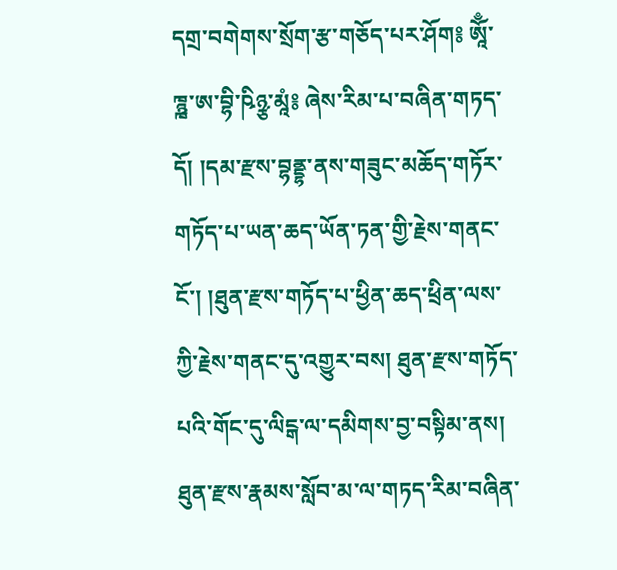དགྲ་བགེགས་སྲོག་རྩ་གཅོད་པར་ཤོག༔ ཨཱོྃ་ཁྙྑ་ཨ་བྷི་ཥིཉྩ་མཱཾ༔ ཞེས་རིམ་པ་བཞིན་གཏད་དོ། །དམ་རྫས་བྷནྡྷ་ནས་གཟུང་མཆོད་གཏོར་གཏོད་པ་ཡན་ཆད་ཡོན་ཏན་གྱི་རྗེས་གནང་ངོ་། །ཐུན་རྫས་གཏོད་པ་ཕྱིན་ཆད་ཕྲིན་ལས་ཀྱི་རྗེས་གནང་དུ་འགྱུར་བས། ཐུན་རྫས་གཏོད་པའི་གོང་དུ་ལིངྒ་ལ་དམིགས་བྱ་བསྟིམ་ནས། ཐུན་རྫས་རྣམས་སློབ་མ་ལ་གཏད་རིམ་བཞིན་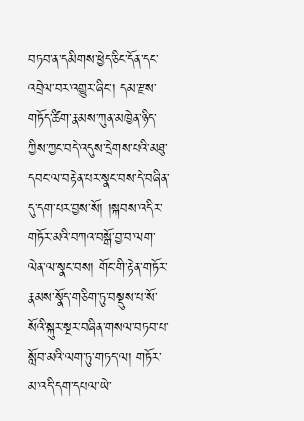བཏབ་ན་དམིགས་ཕྱེད་ཅིང་དོན་དང་འབྲེལ་བར་འགྱུར་ཞིང་། དམ་རྫས་གཏོད་ཚིག་རྣམས་ཀུན་མཁྱེན་ཉིད་ཀྱིས་ཀྱང་བདེ་འདུས་དྲེགས་པའི་མཐུ་དབང་ལ་བརྟེན་པར་སྣང་བས་དེ་བཞིན་དུ་དག་པར་བྱས་སོ། །སྐབས་འདིར་གཏོར་མའི་བཀའ་བསྒོ་བྱ་བ་ལག་ལེན་ལ་སྣང་བས། གོང་གི་རྟེན་གཏོར་རྣམས་སྣོད་གཅིག་ཏུ་བསྡུས་པ་སོ་སོའི་སྐུར་སྔར་བཞིན་གསལ་བཏབ་པ་སློབ་མའི་ལག་ཏུ་གཏད་ལ། གཏོར་མ་འདི་དག་དཔལ་ཡེ་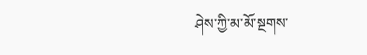ཤེས་ཀྱི་མ་མོ་སྔགས་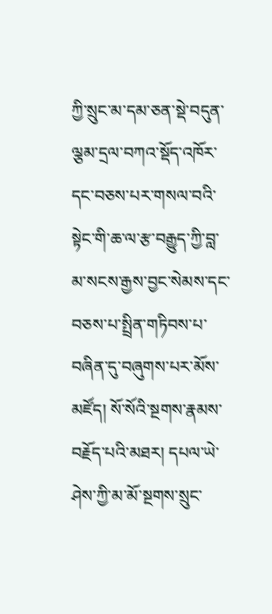ཀྱི་སྲུང་མ་དམ་ཅན་སྡེ་བདུན་ལྕམ་དྲལ་བཀའ་སྡོད་འཁོར་དང་བཅས་པར་གསལ་བའི་སྟེང་གི་ཆ་ལ་རྩ་བརྒྱུད་ཀྱི་བླ་མ་སངས་རྒྱས་བྱང་སེམས་དང་བཅས་པ་སྤྲིན་གཏིབས་པ་བཞིན་དུ་བཞུགས་པར་མོས་མཛོད། སོ་སོའི་སྔགས་རྣམས་བརྗོད་པའི་མཐར། དཔལ་ཡེ་ཤེས་ཀྱི་མ་མོ་སྔགས་སྲུང་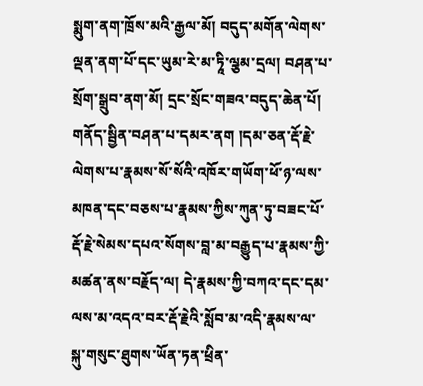སྨུག་ནག་ཁྲོས་མའི་རྒྱལ་མོ། བདུད་མགོན་ལེགས་ལྡན་ནག་པོ་དང་ཡུམ་རེ་མ་ཏཱི་ལྕམ་དྲལ། བཤན་པ་སྲོག་སྒྲུབ་ནག་མོ། དྲང་སྲོང་གཟའ་བདུད་ཆེན་པོ། གནོད་སྦྱིན་བཤན་པ་དམར་ནག །དམ་ཅན་རྡོ་རྗེ་ལེགས་པ་རྣམས་སོ་སོའི་འཁོར་གཡོག་ཕོ་ཉ་ལས་མཁན་དང་བཅས་པ་རྣམས་ཀྱིས་ཀུན་ཏུ་བཟང་པོ་རྡོ་རྗེ་སེམས་དཔའ་སོགས་བླ་མ་བརྒྱུད་པ་རྣམས་ཀྱི་མཚན་ནས་བརྗོད་ལ། དེ་རྣམས་ཀྱི་བཀའ་དང་དམ་ལས་མ་འདའ་བར་རྡོ་རྗེའི་སློབ་མ་འདི་རྣམས་ལ་སྐུ་གསུང་ཐུགས་ཡོན་ཏན་ཕྲིན་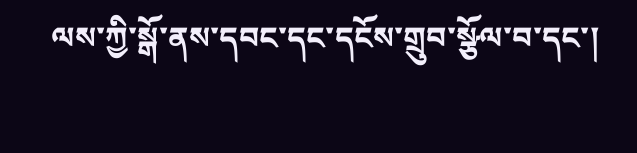ལས་ཀྱི་སྒོ་ནས་དབང་དང་དངོས་གྲུབ་སྩོལ་བ་དང་།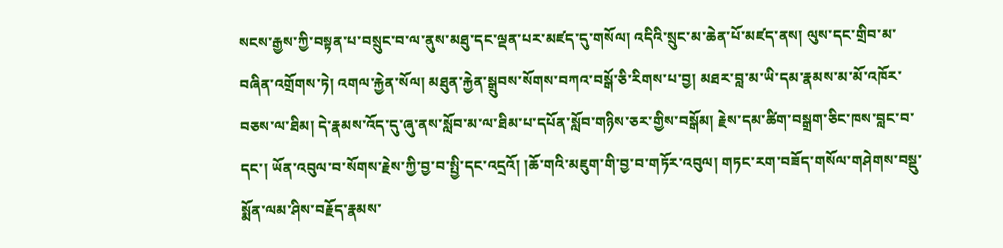སངས་རྒྱས་ཀྱི་བསྟན་པ་བསྲུང་བ་ལ་ནུས་མཐུ་དང་ལྡན་པར་མཛད་དུ་གསོལ། འདིའི་སྲུང་མ་ཆེན་པོ་མཛད་ནས། ལུས་དང་གྲིབ་མ་བཞིན་འགྲོགས་ཏེ། འགལ་རྐྱེན་སོལ། མཐུན་རྐྱེན་སྒྲུབས་སོགས་བཀའ་བསྒོ་ཅི་རིགས་པ་བྱ། མཐར་བླ་མ་ཡི་དམ་རྣམས་མ་མོ་འཁོར་བཅས་ལ་ཐིམ། དེ་རྣམས་འོད་དུ་ཞུ་ནས་སློབ་མ་ལ་ཐིམ་པ་དཔོན་སློབ་གཉིས་ཅར་གྱིས་བསྒོམ། རྗེས་དམ་ཚིག་བསྒྲག་ཅིང་ཁས་བླང་བ་དང་། ཡོན་འབུལ་བ་སོགས་རྗེས་ཀྱི་བྱ་བ་སྤྱི་དང་འདྲའོ། །ཆོ་གའི་མཇུག་གི་བྱ་བ་གཏོར་འབུལ། གཏང་རག་བཟོད་གསོལ་གཤེགས་བསྡུ་སྨོན་ལམ་ཤིས་བརྗོད་རྣམས་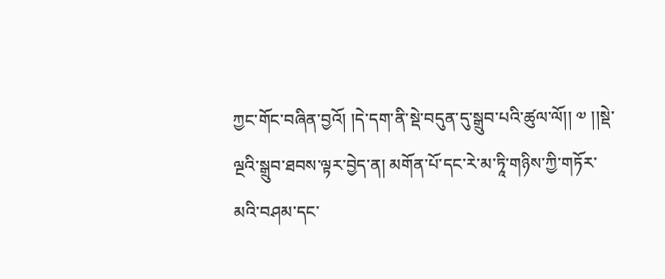ཀྱང་གོང་བཞིན་བྱའོ། །དེ་དག་ནི་སྡེ་བདུན་དུ་སྒྲུབ་པའི་ཚུལ་ལོ།། ༧ །།སྡེ་ལྔའི་སྒྲུབ་ཐབས་ལྟར་བྱེད་ན། མགོན་པོ་དང་རེ་མ་ཏཱི་གཉིས་ཀྱི་གཏོར་མའི་བཤམ་དང་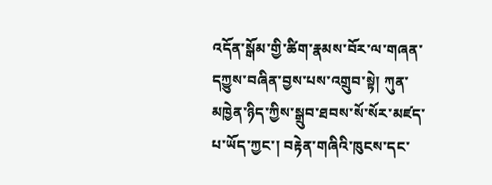འདོན་སྒོམ་གྱི་ཚིག་རྣམས་བོར་ལ་གཞན་དཀྱུས་བཞིན་བྱས་པས་འགྲུབ་སྟེ། ཀུན་མཁྱེན་ཉིད་ཀྱིས་སྒྲུབ་ཐབས་སོ་སོར་མཛད་པ་ཡོད་ཀྱང་། བརྟེན་གཞིའི་ཁུངས་དང་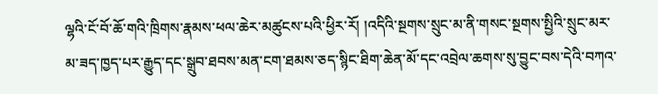ལྷའི་ངོ་བོ་ཆོ་གའི་ཁྲིགས་རྣམས་ཕལ་ཆེར་མཚུངས་པའི་ཕྱིར་རོ། །འདིའི་སྔགས་སྲུང་མ་ནི་གསང་སྔགས་སྤྱིའི་སྲུང་མར་མ་ཟད་ཁྱད་པར་རྒྱུད་དང་སྒྲུབ་ཐབས་མན་ངག་ཐམས་ཅད་སྙིང་ཐིག་ཆེན་མོ་དང་འབྲེལ་ཆགས་སུ་བྱུང་བས་དེའི་བཀའ་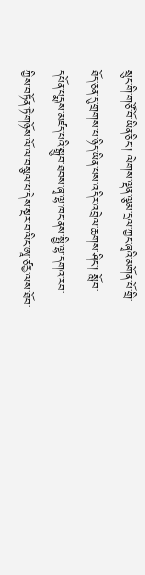སྲུང་གི་གཙོ་བོ་ཡིན་ཅིང་། ལེགས་ལྡན་ལྕམ་དྲལ་ཀྱང་ཞྭའི་མགོན་པོ་གྲི་ཐོད་ཅན་དུ་གྲགས་པ་ཉིད་ཡིན་པས་འདིར་འབྲེལ་ཆགས་ཤིང་། སློབ་དཔོན་པདྨས་མཛད་པའི་སྒྲུབ་ཐབས་ཞྭ་ལྷ་ཁང་ནས་སྤྱི་ལྷ་དགའ་རབ་ཀྱིས་བཏོན་ཏེ་གཉོས་ལོ་ལ་བསྩལ་པ་དེས་སྔར་བ་ལིང་ཨཱ་ཙརྱ་ལས་ཐོབ་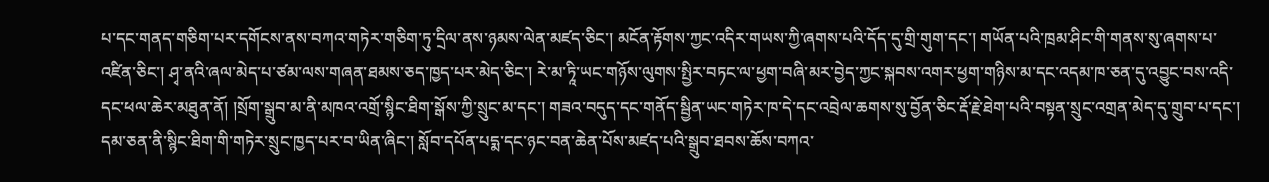པ་དང་གནད་གཅིག་པར་དགོངས་ནས་བཀའ་གཏེར་གཅིག་ཏུ་དྲིལ་ནས་ཉམས་ལེན་མཛད་ཅིང་། མངོན་རྟོགས་ཀྱང་འདིར་གཡས་ཀྱི་ཞགས་པའི་དོད་དུ་གྲི་གུག་དང་། གཡོན་པའི་ཁྲམ་ཤིང་གི་གནས་སུ་ཞགས་པ་འཛིན་ཅིང་། ཤྭ་ནའི་ཞལ་མེད་པ་ཙམ་ལས་གཞན་ཐམས་ཅད་ཁྱད་པར་མེད་ཅིང་། རེ་མ་ཏཱི་ཡང་གཉོས་ལུགས་སྤྱིར་བཏང་ལ་ཕྱག་བཞི་མར་བྱེད་ཀྱང་སྐབས་འགར་ཕྱག་གཉིས་མ་དང་འདམ་ཁ་ཅན་དུ་འབྱུང་བས་འདི་དང་ཕལ་ཆེར་མཐུན་ནོ། །སྲོག་སྒྲུབ་མ་ནི་མཁའ་འགྲོ་སྙིང་ཐིག་སྒོས་ཀྱི་སྲུང་མ་དང་། གཟའ་བདུད་དང་གནོད་སྦྱིན་ཡང་གཏེར་ཁ་དེ་དང་འབྲེལ་ཆགས་སུ་བྱོན་ཅིང་རྡོ་རྗེ་ཐེག་པའི་བསྟན་སྲུང་འགྲན་མེད་དུ་གྲུབ་པ་དང་། དམ་ཅན་ནི་སྙིང་ཐིག་གི་གཏེར་སྲུང་ཁྱད་པར་བ་ཡིན་ཞིང་། སློབ་དཔོན་པདྨ་དང་ཉང་བན་ཆེན་པོས་མཛད་པའི་སྒྲུབ་ཐབས་ཆོས་བཀའ་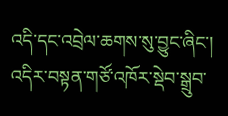འདི་དང་འབྲེལ་ཆགས་སུ་བྱུང་ཞིང་། འདིར་བསྟན་གཙོ་འཁོར་སྡེབ་སྒྲུབ་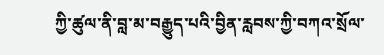ཀྱི་ཚུལ་ནི་བླ་མ་བརྒྱུད་པའི་བྱིན་རླབས་ཀྱི་བཀའ་སྲོལ་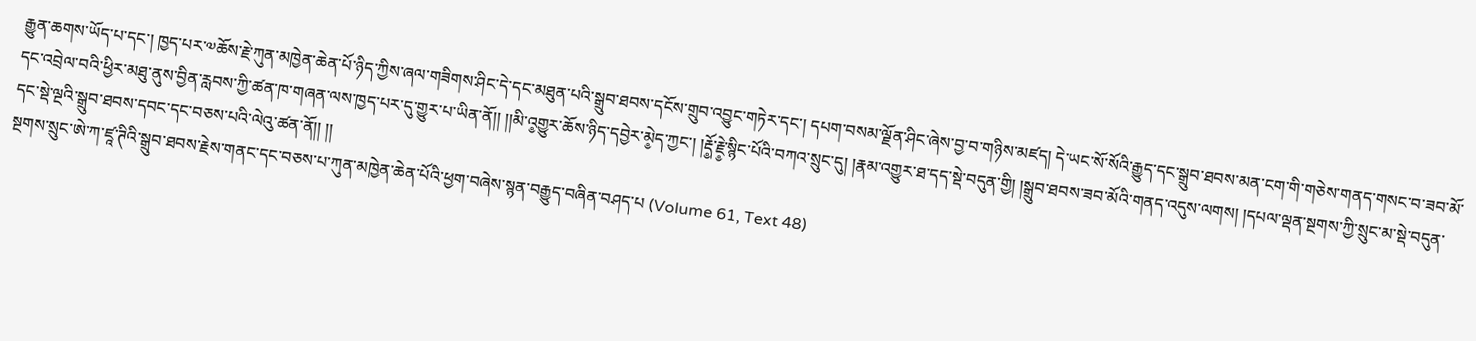རྒྱུན་ཆགས་ཡོད་པ་དང་། ཁྱད་པར་༧ཆོས་རྗེ་ཀུན་མཁྱེན་ཆེན་པོ་ཉིད་ཀྱིས་ཞལ་གཟིགས་ཤིང་དེ་དང་མཐུན་པའི་སྒྲུབ་ཐབས་དངོས་གྲུབ་འབྱུང་གཏེར་དང་། དཔག་བསམ་ལྗོན་ཤིང་ཞེས་བྱ་བ་གཉིས་མཛད། དེ་ཡང་སོ་སོའི་རྒྱུད་དང་སྒྲུབ་ཐབས་མན་ངག་གི་གཅེས་གནད་གསང་བ་ཟབ་མོ་དང་འབྲེལ་བའི་ཕྱིར་མཐུ་ནུས་བྱིན་རླབས་ཀྱི་ཚན་ཁ་གཞན་ལས་ཁྱད་པར་དུ་གྱུར་པ་ཡིན་ནོ།། །།མི་འ༵གྱུར་ཆོས་ཉིད་དབྱེར་མེ༵ད་ཀྱང་། །རྡོ༵་རྗེ༵་སྙིང་པོའི་བཀའ་སྲུང་དུ། །རྣམ་འགྱུར་ཐ་དད་སྡེ་བདུན་གྱི། །སྒྲུབ་ཐབས་ཟབ་མོའི་གནད་འདུས་ལགས། །དཔལ་ལྡན་སྔགས་ཀྱི་སྲུང་མ་སྡེ་བདུན་དང་སྡེ་ལྔའི་སྒྲུབ་ཐབས་དབང་དང་བཅས་པའི་ལེའུ་ཚན་ནོ།། །།
སྔགས་སྲུང་ཨེ་ཀ་ཛཱ་ཊིའི་སྒྲུབ་ཐབས་རྗེས་གནང་དང་བཅས་པ་ཀུན་མཁྱེན་ཆེན་པོའི་ཕྱག་བཞེས་སྙན་བརྒྱུད་བཞིན་བཤད་པ (Volume 61, Text 48)